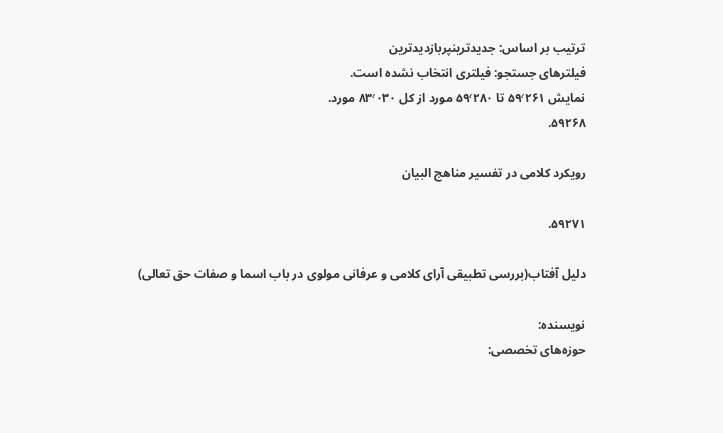ترتیب بر اساس: جدیدترینپربازدیدترین
فیلترهای جستجو: فیلتری انتخاب نشده است.
نمایش ۵۹٬۲۶۱ تا ۵۹٬۲۸۰ مورد از کل ۸۳٬۰۳۰ مورد.
۵۹۲۶۸.

رویکرد کلامی در تفسیر مناهج البیان

۵۹۲۷۱.

دلیل آفتاب(بررسى تطبیقى آراى کلامى و عرفانى مولوى در باب اسما و صفات حق تعالى)

نویسنده:
حوزه‌های تخصصی: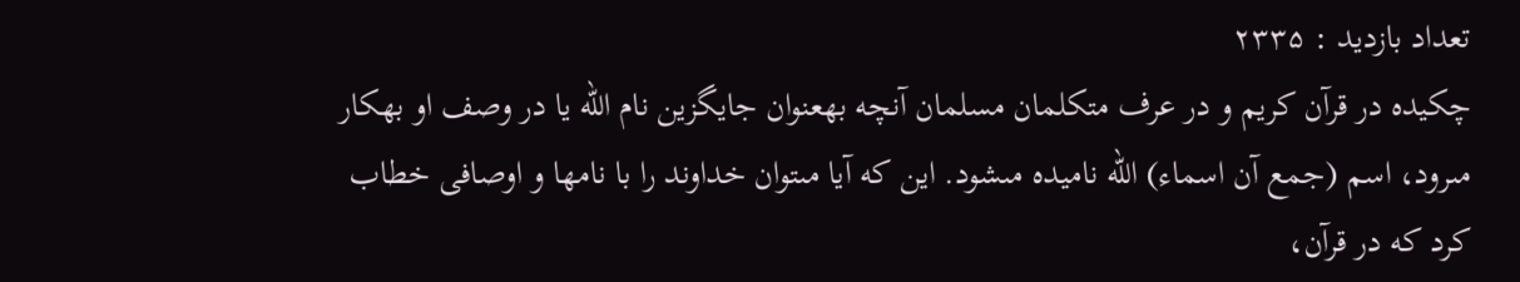تعداد بازدید : ۲۳۳۵
چکیده در قرآن کریم و در عرف متکلمان مسلمان آنچه بهعنوان جایگزین نام اللّه یا در وصف او بهکار مىرود، اسم (جمع آن اسماء) اللّه نامیده مىشود. این که آیا مىتوان خداوند را با نامها و اوصافى خطاب کرد که در قرآن،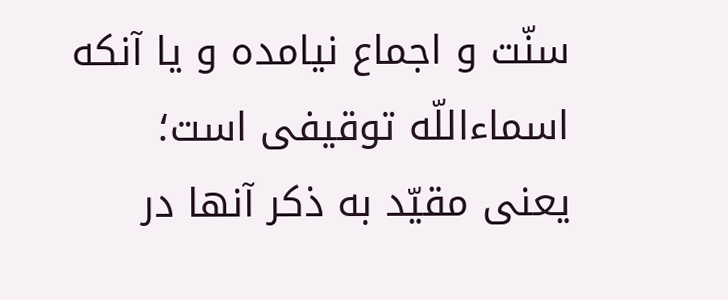سنّت و اجماع نیامده و یا آنکه اسماءاللّه توقیفى است؛ یعنى مقیّد به ذکر آنها در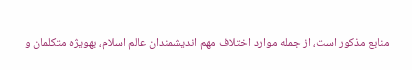منابع مذکور است، از جمله موارد اختلاف مهم اندیشمندان عالم اسلام، بهویژه متکلمان و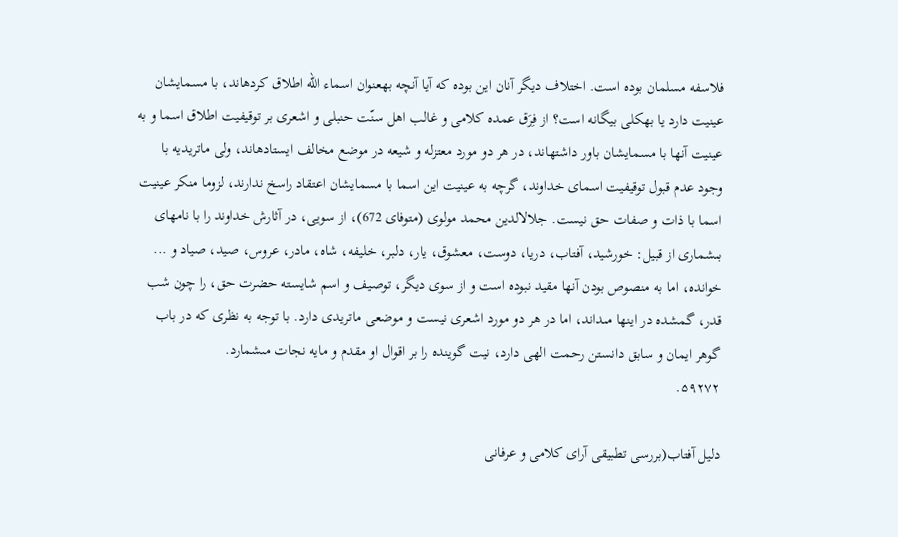فلاسفه مسلمان بوده است. اختلاف دیگر آنان این بوده که آیا آنچه بهعنوان اسماء اللّه اطلاق کردهاند، با مسمایشان عینیت دارد یا بهکلى بیگانه است؟ از فِرَق عمده کلامى و غالب اهل سنّت حنبلى و اشعرى بر توقیفیت اطلاق اسما و به عینیت آنها با مسمایشان باور داشتهاند، در هر دو مورد معتزله و شیعه در موضع مخالف ایستادهاند، ولى ماتریدیه با وجود عدم قبول توقیفیت اسماى خداوند، گرچه به عینیت این اسما با مسمایشان اعتقاد راسخ ندارند، لزوما منکر عینیت اسما با ذات و صفات حق نیست. جلالالدین محمد مولوى (متوفاى 672)، از سویى، در آثارش خداوند را با نامهاى بىشمارى از قبیل: خورشید، آفتاب، دریا، دوست، معشوق، یار، دلبر، خلیفه، شاه، مادر، عروس، صید، صیاد و ... خوانده، اما به منصوص بودن آنها مقید نبوده است و از سوى دیگر، توصیف و اسم شایسته حضرت حق، را چون شب قدر، گمشده در اینها مىداند، اما در هر دو مورد اشعرى نیست و موضعى ماتریدى دارد. با توجه به نظرى که در باب گوهر ایمان و سابق دانستن رحمت الهى دارد، نیت گوینده را بر اقوال او مقدم و مایه نجات مىشمارد.
۵۹۲۷۲.

دلیل آفتاب(بررسى تطبیقى آراى کلامى و عرفانى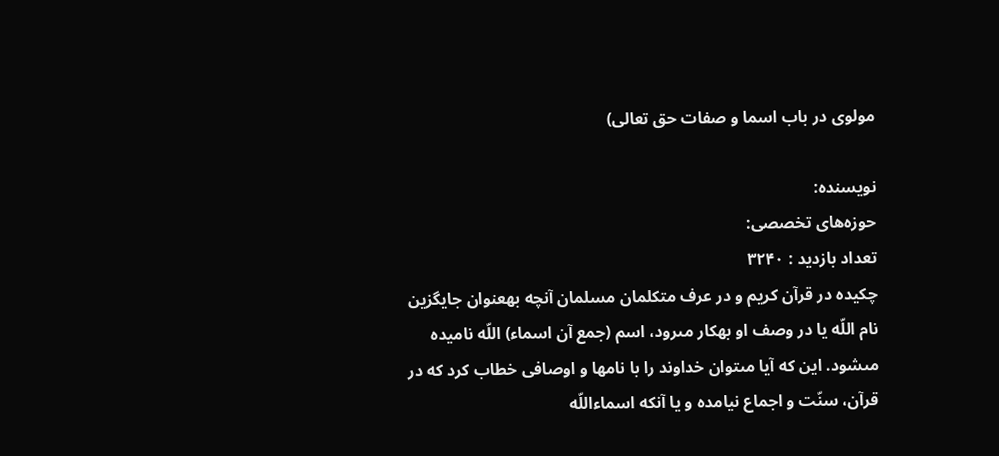مولوى در باب اسما و صفات حق تعالى)

نویسنده:
حوزه‌های تخصصی:
تعداد بازدید : ۳۲۴۰
چکیده در قرآن کریم و در عرف متکلمان مسلمان آنچه بهعنوان جایگزین نام اللّه یا در وصف او بهکار مىرود، اسم (جمع آن اسماء) اللّه نامیده مىشود. این که آیا مىتوان خداوند را با نامها و اوصافى خطاب کرد که در قرآن، سنّت و اجماع نیامده و یا آنکه اسماءاللّه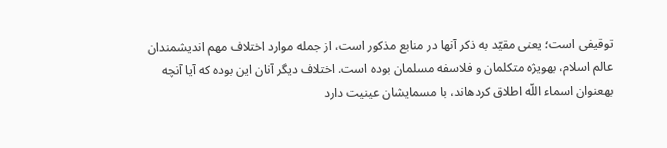توقیفى است؛ یعنى مقیّد به ذکر آنها در منابع مذکور است، از جمله موارد اختلاف مهم اندیشمندان عالم اسلام، بهویژه متکلمان و فلاسفه مسلمان بوده است. اختلاف دیگر آنان این بوده که آیا آنچه بهعنوان اسماء اللّه اطلاق کردهاند، با مسمایشان عینیت دارد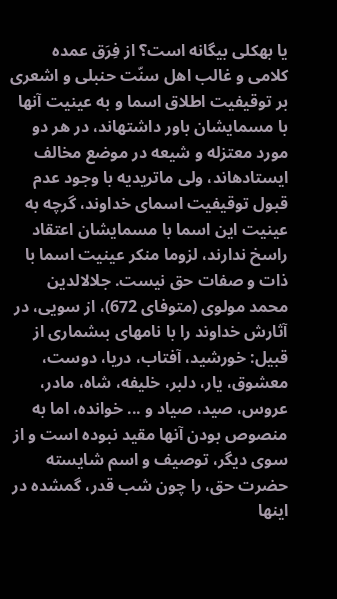یا بهکلى بیگانه است؟ از فِرَق عمده کلامى و غالب اهل سنّت حنبلى و اشعرى بر توقیفیت اطلاق اسما و به عینیت آنها با مسمایشان باور داشتهاند، در هر دو مورد معتزله و شیعه در موضع مخالف ایستادهاند، ولى ماتریدیه با وجود عدم قبول توقیفیت اسماى خداوند، گرچه به عینیت این اسما با مسمایشان اعتقاد راسخ ندارند، لزوما منکر عینیت اسما با ذات و صفات حق نیست. جلالالدین محمد مولوى (متوفاى 672)، از سویى، در آثارش خداوند را با نامهاى بىشمارى از قبیل: خورشید، آفتاب، دریا، دوست، معشوق، یار، دلبر، خلیفه، شاه، مادر، عروس، صید، صیاد و ... خوانده، اما به منصوص بودن آنها مقید نبوده است و از سوى دیگر، توصیف و اسم شایسته حضرت حق، را چون شب قدر، گمشده در اینها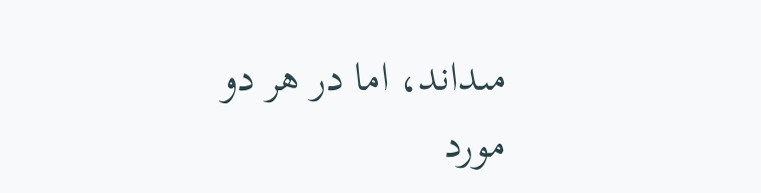مىداند، اما در هر دو مورد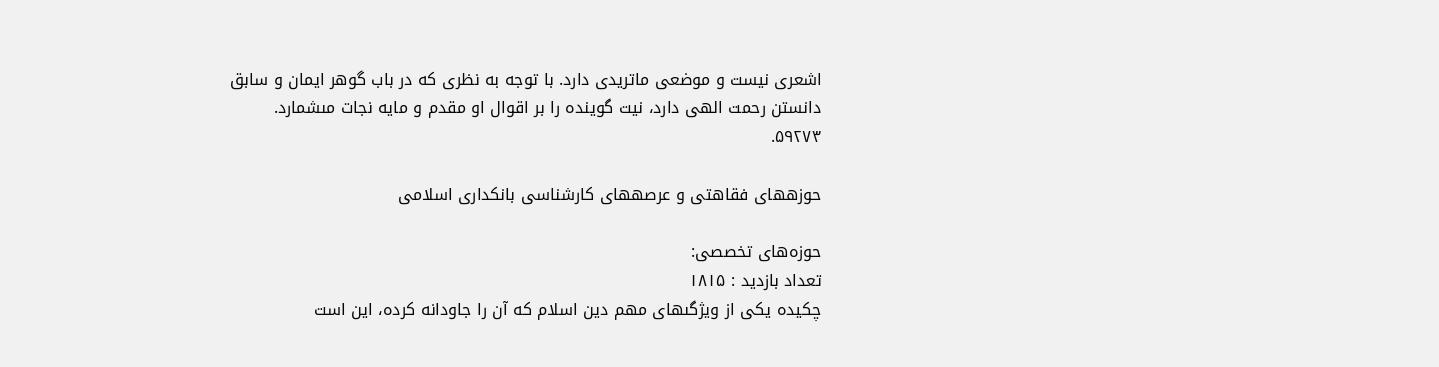اشعرى نیست و موضعى ماتریدى دارد. با توجه به نظرى که در باب گوهر ایمان و سابق دانستن رحمت الهى دارد، نیت گوینده را بر اقوال او مقدم و مایه نجات مىشمارد.
۵۹۲۷۳.

حوزههاى فقاهتى و عرصههاى کارشناسى بانکدارى اسلامى

حوزه‌های تخصصی:
تعداد بازدید : ۱۸۱۵
چکیده یکى از ویژگىهاى مهم دین اسلام که آن را جاودانه کرده، این است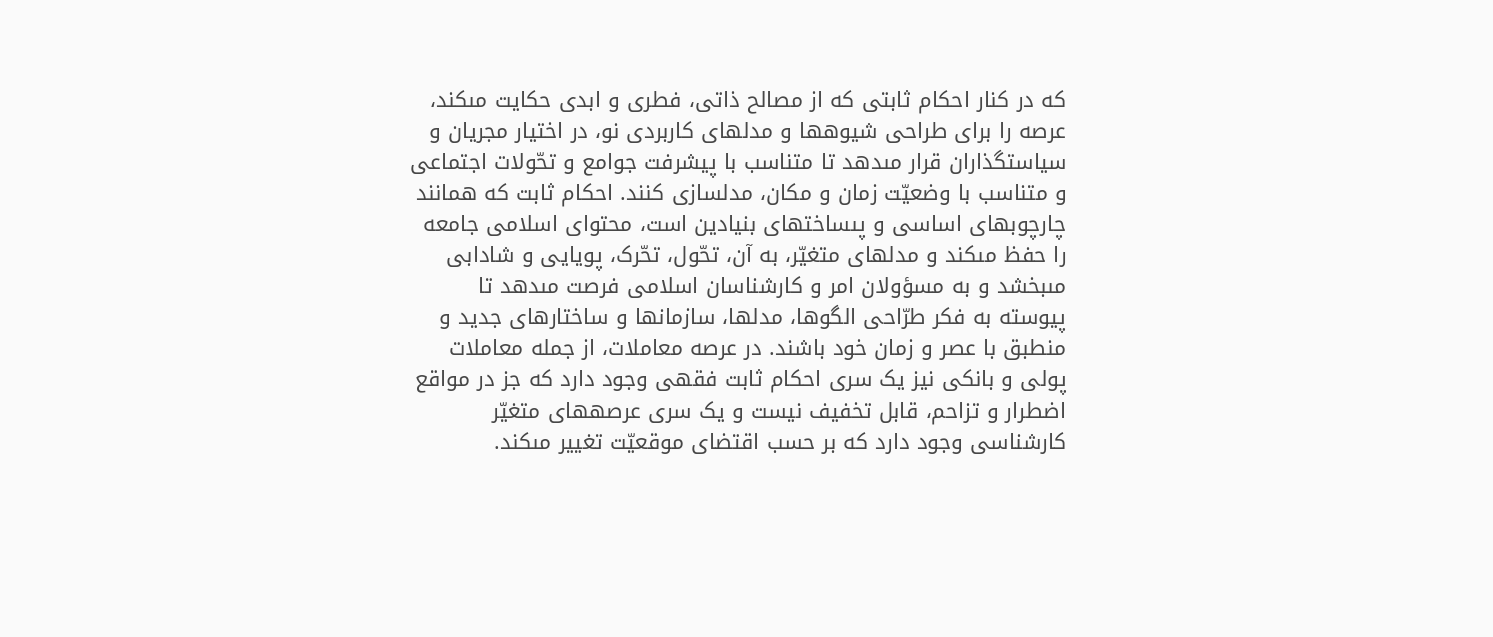که در کنار احکام ثابتى که از مصالح ذاتى، فطرى و ابدى حکایت مىکند، عرصه را براى طراحى شیوهها و مدلهاى کاربردى نو، در اختیار مجریان و سیاستگذاران قرار مىدهد تا متناسب با پیشرفت جوامع و تحّولات اجتماعى و متناسب با وضعیّت زمان و مکان، مدلسازى کنند. احکام ثابت که همانند چارچوبهاى اساسى و پىساختهاى بنیادین است، محتواى اسلامى جامعه را حفظ مىکند و مدلهاى متغیّر، به آن، تحّول، تحّرک، پویایى و شادابى مىبخشد و به مسؤولان امر و کارشناسان اسلامى فرصت مىدهد تا پیوسته به فکر طرّاحى الگوها، مدلها، سازمانها و ساختارهاى جدید و منطبق با عصر و زمان خود باشند. در عرصه معاملات، از جمله معاملات پولى و بانکى نیز یک سرى احکام ثابت فقهى وجود دارد که جز در مواقع اضطرار و تزاحم، قابل تخفیف نیست و یک سرى عرصههاى متغیّر کارشناسى وجود دارد که بر حسب اقتضاى موقعیّت تغییر مىکند.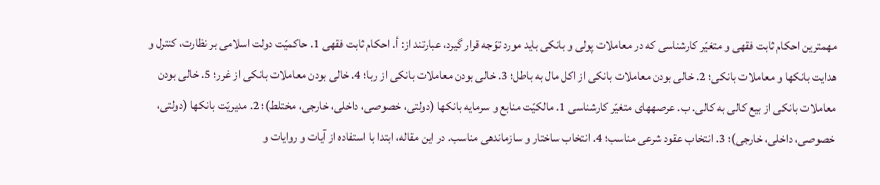مهمترین احکام ثابت فقهى و متغیّر کارشناسى که در معاملات پولى و بانکى باید مورد توّجه قرار گیرد، عبارتند از: أ. احکام ثابت فقهى 1. حاکمیّت دولت اسلامى بر نظارت، کنترل و هدایت بانکها و معاملات بانکى؛ 2. خالى بودن معاملات بانکى از اکل مال به باطل؛ 3. خالى بودن معاملات بانکى از ربا؛ 4. خالى بودن معاملات بانکى از غرر؛ 5. خالى بودن معاملات بانکى از بیع کالى به کالى. ب. عرصههاى متغیّر کارشناسى 1. مالکیّت منابع و سرمایه بانکها (دولتى، خصوصى، داخلى، خارجى، مختلط)؛ 2. مدیریّت بانکها (دولتى، خصوصى، داخلى، خارجى)؛ 3. انتخاب عقود شرعى مناسب؛ 4. انتخاب ساختار و سازماندهى مناسب. در این مقاله، ابتدا با استفاده از آیات و روایات و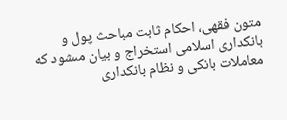متون فقهى، احکام ثابت مباحث پول و بانکدارى اسلامى استخراج و بیان مىشود که معاملات بانکى و نظام بانکدارى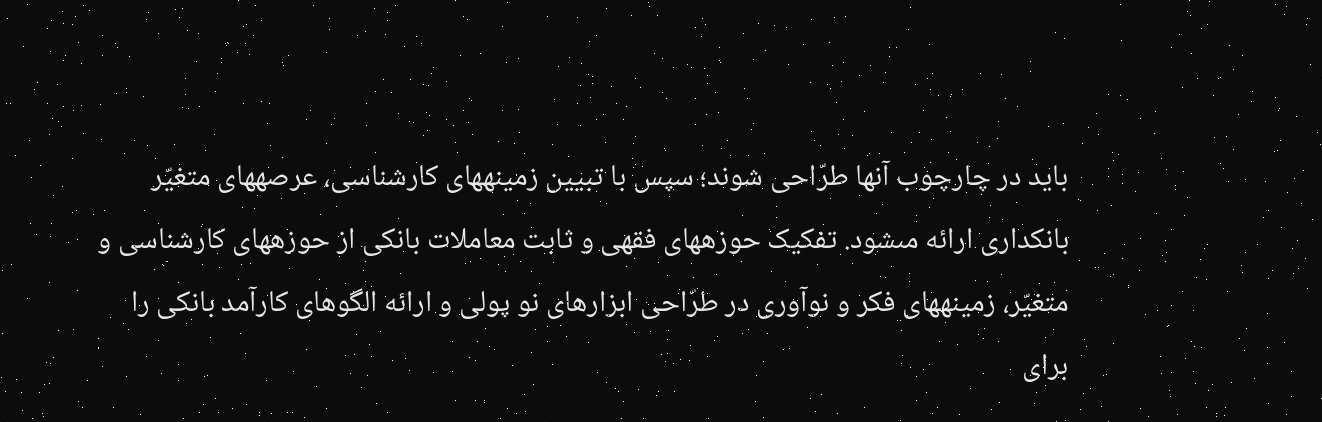باید در چارچوب آنها طرّاحى شوند؛ سپس با تبیین زمینههاى کارشناسى، عرصههاى متغیّر بانکدارى ارائه مىشود. تفکیک حوزههاى فقهى و ثابت معاملات بانکى از حوزههاى کارشناسى و متغیّر، زمینههاى فکر و نوآورى در طرّاحى ابزارهاى نو پولى و ارائه الگوهاى کارآمد بانکى را براى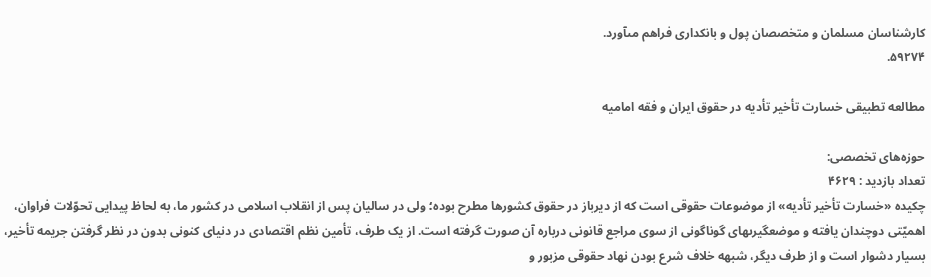کارشناسان مسلمان و متخصصان پول و بانکدارى فراهم مىآورد.
۵۹۲۷۴.

مطالعه تطبیقى خسارت تأخیر تأدیه در حقوق ایران و فقه امامیه

حوزه‌های تخصصی:
تعداد بازدید : ۴۶۲۹
چکیده «خسارت تأخیر تأدیه» از موضوعات حقوقى است که از دیرباز در حقوق کشورها مطرح بوده؛ ولى در سالیان پس از انقلاب اسلامى در کشور ما، به لحاظ پیدایى تحوّلات فراوان، اهمیّتى دوچندان یافته و موضعگیرىهاى گوناگونى از سوى مراجع قانونى درباره آن صورت گرفته است. از یک طرف، تأمین نظم اقتصادى در دنیاى کنونى بدون در نظر گرفتن جریمه تأخیر، بسیار دشوار است و از طرف دیگر، شبهه خلاف شرع بودن نهاد حقوقى مزبور و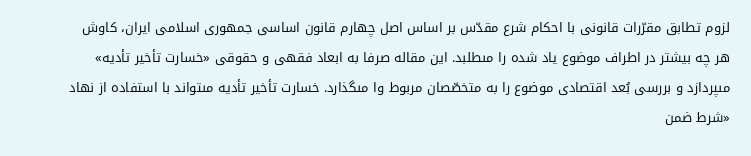لزوم تطابق مقرّرات قانونى با احکام شرع مقدّس بر اساس اصل چهارم قانون اساسى جمهورى اسلامى ایران، کاوش هر چه بیشتر در اطراف موضوع یاد شده را مىطلبد. این مقاله صرفا به ابعاد فقهى و حقوقى «خسارت تأخیر تأدیه» مىپردازد و بررسى بُعد اقتصادى موضوع را به متخصّصان مربوط وا مىگذارد. خسارت تأخیر تأدیه مىتواند با استفاده از نهاد «شرط ضمن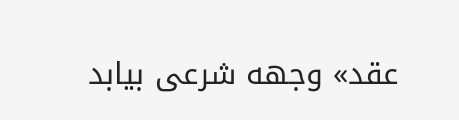عقد» وجهه شرعى بیابد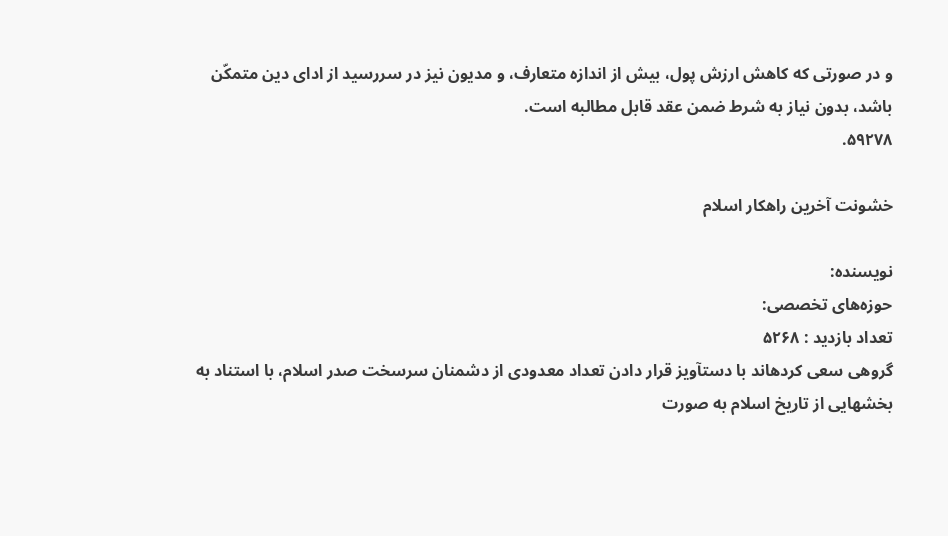و در صورتى که کاهش ارزش پول، بیش از اندازه متعارف، و مدیون نیز در سررسید از اداى دین متمکّن باشد، بدون نیاز به شرط ضمن عقد قابل مطالبه است.
۵۹۲۷۸.

خشونت آخرین راهکار اسلام

نویسنده:
حوزه‌های تخصصی:
تعداد بازدید : ۵۲۶۸
گروهى سعى کردهاند با دستآویز قرار دادن تعداد معدودى از دشمنان سرسخت صدر اسلام، با استناد به بخشهایى از تاریخ اسلام به صورت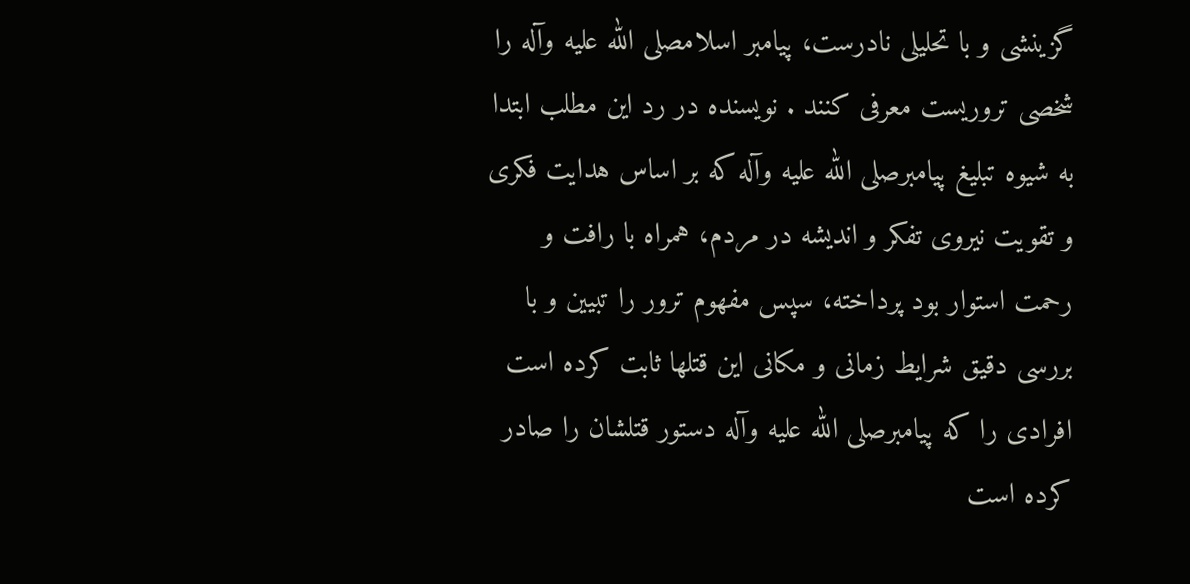گزینشى و با تحلیلى نادرست، پیامبر اسلامصلى الله علیه وآله را شخصى تروریست معرفى کنند . نویسنده در رد این مطلب ابتدا به شیوه تبلیغ پیامبرصلى الله علیه وآله که بر اساس هدایت فکرى و تقویت نیروى تفکر و اندیشه در مردم، همراه با رافت و رحمت استوار بود پرداخته، سپس مفهوم ترور را تبیین و با بررسى دقیق شرایط زمانى و مکانى این قتلها ثابت کرده است افرادى را که پیامبرصلى الله علیه وآله دستور قتلشان را صادر کرده است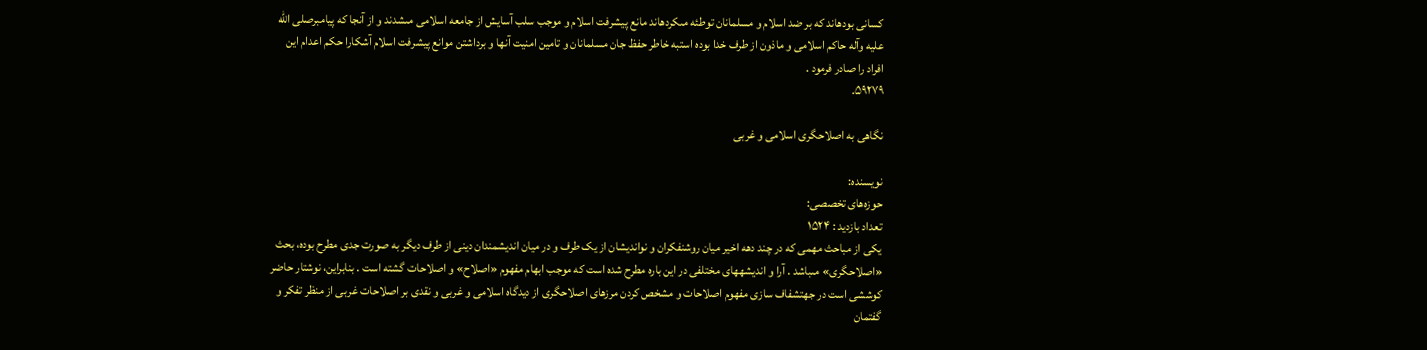کسانى بودهاند که بر ضد اسلام و مسلمانان توطئه مىکردهاند مانع پیشرفت اسلام و موجب سلب آسایش از جامعه اسلامى مىشدند و از آنجا که پیامبرصلى الله علیه وآله حاکم اسلامى و ماذون از طرف خدا بوده استبه خاطر حفظ جان مسلمانان و تامین امنیت آنها و برداشتن موانع پیشرفت اسلام آشکارا حکم اعدام این افراد را صادر فرمود .
۵۹۲۷۹.

نگاهى به اصلاحگرى اسلامى و غربى

نویسنده:
حوزه‌های تخصصی:
تعداد بازدید : ۱۵۲۴
یکى از مباحث مهمى که در چند دهه اخیر میان روشنفکران و نواندیشان از یک طرف و در میان اندیشمندان دینى از طرف دیگر به صورت جدى مطرح بوده، بحث «اصلاحگرى» مىباشد . آرا و اندیشههاى مختلفى در این باره مطرح شده است که موجب ابهام مفهوم «اصلاح» و اصلاحات گشته است . بنابراین، نوشتار حاضر کوششى است در جهتشفاف سازى مفهوم اصلاحات و مشخص کردن مرزهاى اصلاحگرى از دیدگاه اسلامى و غربى و نقدى بر اصلاحات غربى از منظر تفکر و گفتمان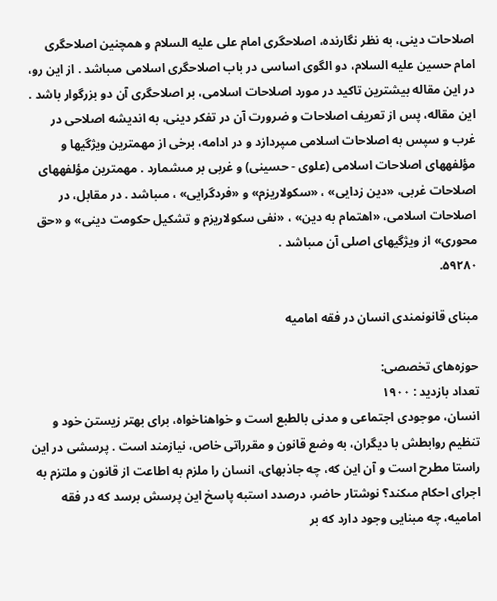اصلاحات دینى، به نظر نگارنده، اصلاحگرى امام على علیه السلام و همچنین اصلاحگرى امام حسین علیه السلام، دو الگوى اساسى در باب اصلاحگرى اسلامى مىباشد . از این رو، در این مقاله بیشترین تاکید در مورد اصلاحات اسلامى، بر اصلاحگرى آن دو بزرگوار باشد . این مقاله، پس از تعریف اصلاحات و ضرورت آن در تفکر دینى، به اندیشه اصلاحى در غرب و سپس به اصلاحات اسلامى مىپردازد و در ادامه، برخى از مهمترین ویژگیها و مؤلفههاى اصلاحات اسلامى (علوى - حسینى) و غربى بر مىشمارد . مهمترین مؤلفههاى اصلاحات غربى، «دین زدایى» ، «سکولاریزم» و «فردگرایى» ، مىباشد . در مقابل، در اصلاحات اسلامى، «اهتمام به دین» ، «نفى سکولاریزم و تشکیل حکومت دینى» و «حق محورى» از ویژگیهاى اصلى آن مىباشد .
۵۹۲۸۰.

مبناى قانونمندى انسان در فقه امامیه

حوزه‌های تخصصی:
تعداد بازدید : ۱۹۰۰
انسان، موجودى اجتماعى و مدنى بالطبع است و خواهناخواه، براى بهتر زیستن خود و تنظیم روابطش با دیگران، به وضع قانون و مقرراتى خاص، نیازمند است . پرسشى در این راستا مطرح است و آن این که، چه جاذبهاى، انسان را ملزم به اطاعت از قانون و ملتزم به اجراى احکام مىکند؟ نوشتار حاضر، درصدد استبه پاسخ این پرسش برسد که در فقه امامیه، چه مبنایى وجود دارد که بر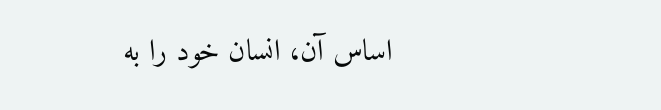اساس آن، انسان خود را به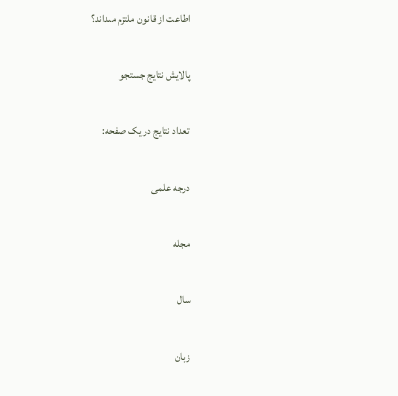اطاعت از قانون ملتزم مىداند؟

پالایش نتایج جستجو

تعداد نتایج در یک صفحه:

درجه علمی

مجله

سال

زبان